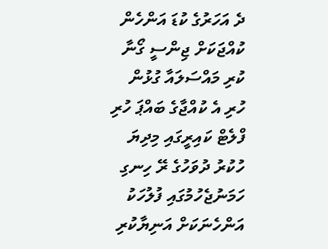ދެ އަހަރުގެ ކުޑަ އަންހެން ކުއްޖަކަށް ޖިންސީ ގޯނާ ކުރި މައްސަލައާ ގުޅުން ހުރި އެ ކުއްޖާގެ ބައްޕަ ހުރި ފްލެޓް ކައިރީގައި މިދިޔަ ހުކުރު ދުވަހުގެ ރޭ ހިނގި ހަމަނުޖެހުމުގައި ފުލުހަކު އަންހެނަކަށް އަނިޔާކުރި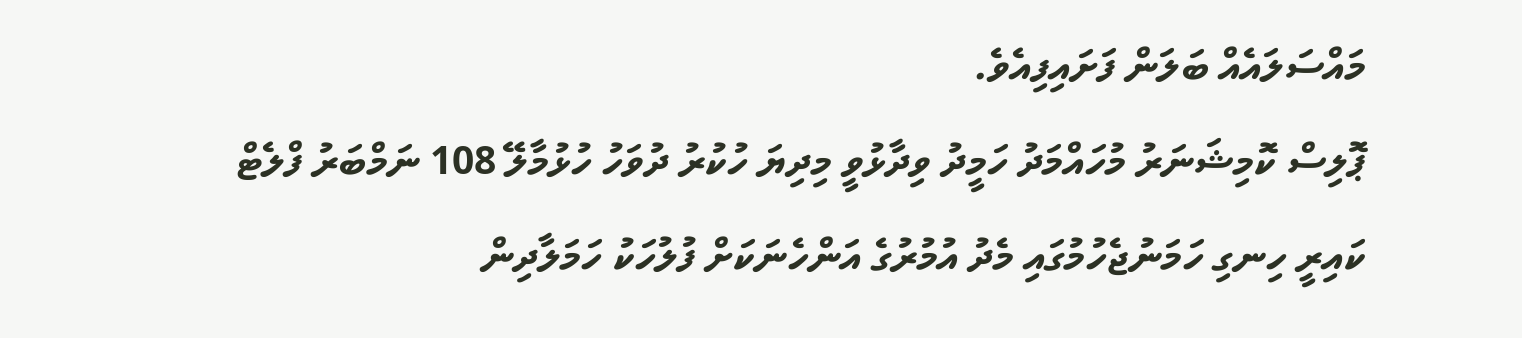މައްސަލައެއް ބަލަން ފަށައިފިއެވެ.
ޕޮލިސް ކޮމިޝަނަރު މުހައްމަދު ހަމީދު ވިދާޅުވީ މިދިޔަ ހުކުރު ދުވަހު ހުޅުމާލޭ 108 ނަމްބަރު ފްލެޓް ކައިރީ ހިނގި ހަމަނުޖެހުމުގައި މެދު އުމުރުގެ އަންހެނަކަށް ފުލުހަކު ހަމަލާދިން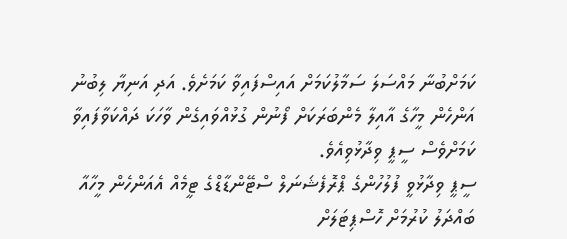ކަމަށްބުނާ މައްސަލަ ސަމާލުކަމަށް އައިސްފައިވާ ކަމަށެވެ. އަދި އަނިޔާ ލިބުނު އަންހެން މީހާގެ އާއިލާ މެންބަރަކަށް ފޯނުން ގުޅުއްވައިގެން ވާހަކަ ދައްކަވާފައިވާ ކަމަށްވެސް ސީޕީ ވިދާޅުވިއެވެ.
ސީޕީ ވިދާޅުވީ ފުލުހުންގެ ޕްރޮފެޝަނަލް ސްޓޭންޑާޑްގެ ޓީމެއް އެއަންހެން މީހާއާ ބައްދަލު ކުރުމަށް ހޮސްޕިޓަލަށް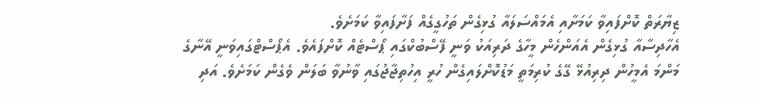ޒިޔާރަތް ކޮށްފައިވާ ކަމަށާއި އެމައްސަލައާ ގުޅިގެން ތަހުގީގެއް ފަށާފައިވާ ކަމަށެވެ.
އެހާދިސާއާ ގުޅިގެން އެއަންހެން މީހާގެ ދަރިއަކު ވަނީ ފޭސްބުކްގައި ޕޯސްޓެއް ކޮށްފައެވެ. އެޕޯސްޓްގައިވަނީ އޭނާގެ މަންމަ އެމީހުން ދިރިއުޅޭ ގޭގެ ކުރިމަތީ މަޑުކޮށްލައިގެން ހުރީ އިހުތިޖާޖުގައި ވާނުވާ ބަލަން ވެގެން ކަމަށެވެ. އަދި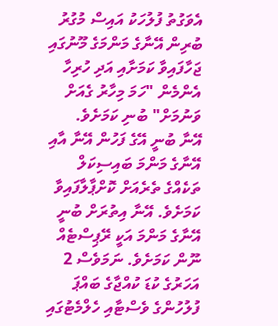އެވަގުތު ފުލުހަކު އައިސް މުގުރު ބުރިން އޭނާގެ މަންމަގެ މޫނުގައި ޖަހާފައިވާ ކަމަށާއި އަދި ހުރިހާ އެންމެން "ހަމަ މިހާރު ގެއަށް ވަނުމަށް" ބުނި ކަމަށެވެ.
އޭނާ ބުނީ އޭގެ ފަހުން އޭނާ އާއި އޭނާގެ މަންމަ ބައިސިކަލް ތަކެއްގެ ތެރެއަށް ކޮށްޕާލާފައިވާ ކަމަށެވެ. އޭނާ އިތުރަށް ބުނީ އޭނާގެ މަންމަ އަކީ ރޭޕިސްޓެއް ނޫން ކަމަށެވެ. ނަމަވެސް 2 އަހަރުގެ ކުޑަ ކުއްޖާގެ ބައްޕަ ފުލުހުންގެ ވެސްޓާއި ހެލްމެޓުގައި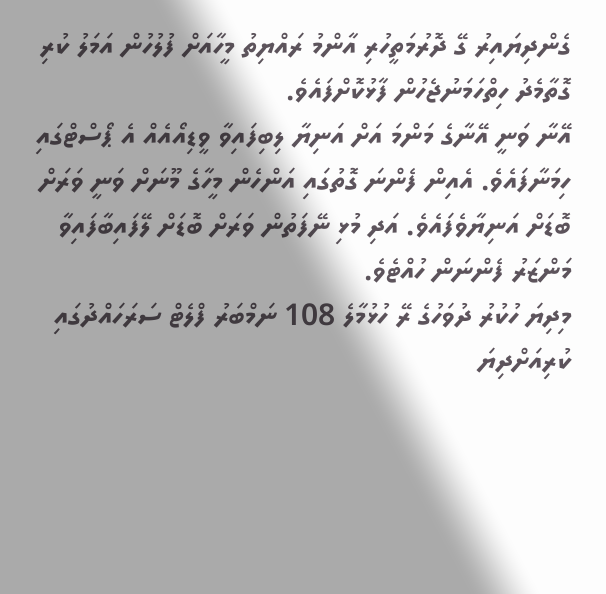ގެންދިޔައިރު ގޭ ދޮރުމަތީހުރި އާންމު ރައްޔިތު މީހާއަށް ފުލުހުން އަމަލު ކުރި ގޮތާމެދު ހިތްހަމަނުޖެހުން ފާޅުކޮށްފައެވެ.
އޭނާ ވަނީ އޭނާގެ މަންމަ އަށް އަނިޔާ ލިބިފައިވާ ވީޑިއޯއެއް އެ ޕޯސްޓްގައި ހިމަނާފައެވެ. އެއިން ފެންނަ ގޮތުގައި އަންހެން މީހާގެ މޫނަށް ވަނީ ވަރަށް ބޮޑަށް އަނިޔާވެފައެވެ. އަދި މުޅި ނޭފަތުން ވަރަށް ބޮޑަށް ލޭފައިބާފައިވާ މަންޒަރު ފެންނަން ހުއްޓެވެ.
މިދިޔަ ހުކުރު ދުވަހުގެ ރޭ ހުޅުމާލެ 108 ނަމްބަރު ފްލެޓް ސަރަހައްދުގައި ކުރިއަށްދިޔަ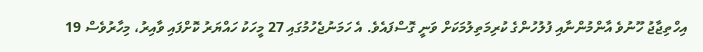އިހްތިޖާޖު ހޫނުވެ އާންމުންނާއި ފުލުހުންގެ ކުރިމަތިލުމަކަށް ވަނީ ގޮސްފައެވެ. އެ ހަމަނުޖެހުމުގައި 27 މީހަކު ހައްޔަރު ކޮށްފައި ވާއިރު، މިހާރުވެސް 19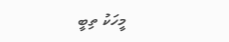މީހަކު ތިބީ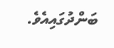ބަންދުގައިއެވެ.